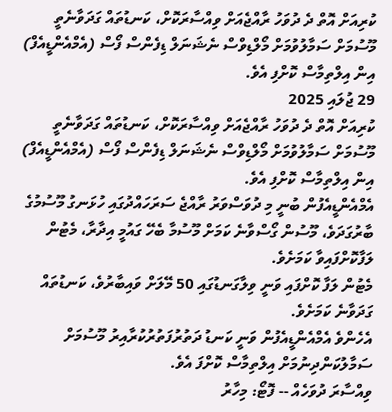ކުރިއަށް އޮތް ދެ ދުވަހު ރާއްޖެއަށް ވިއްސާރަކޮށް، ކަނޑުތައް ގަދަވާނެތީ މޫސުމަށް ސަމާލުވުމަށް މޯލްޑިވްސް ނެޝަނަލް ޑިފެންސް ފޯސް (އެމްއެންޑީއެފް) އިން އިލްތިމާސް ކޮށްފި އެވެ.
29 ޖުލައި 2025
ކުރިއަށް އޮތް ދެ ދުވަހު ރާއްޖެއަށް ވިއްސާރަކޮށް، ކަނޑުތައް ގަދަވާނެތީ މޫސުމަށް ސަމާލުވުމަށް މޯލްޑިވްސް ނެޝަނަލް ޑިފެންސް ފޯސް (އެމްއެންޑީއެފް) އިން އިލްތިމާސް ކޮށްފި އެވެ.
އެމްއެންޑީއެފުން ބުނީ މި ދުވަސްވަރު ރާއްޖެ ސަރަހައްދުގައި ހުޅަނގު މޫސުމުގެ ބާރުގަދަވެ، މޫސުން ގޯސްވާނެ ކަމަށް މޫސުމާ ބެހޭ ގައުމީ އިދާރާ، މެޓުން ލަފާކޮށްފައިވާ ކަމަށެވެ.
މެޓުން ލަފާ ކޮށްފައި ވަނީ ވިލާގަނޑުގައި 50 މޭލަށް ވައިބާރުވެ، ކަނޑުތައް ގަދަވާނެ ކަމަށެވެ.
އެހެންވެ އެމްއެންޑީއެފުން ވަނީ ކަނޑު ދަތުރުފަތުރުކުރާއިރު މޫސުމަށް ސަމާލުކަންދިނުމަށް އިލްތިމާސް ކޮށްފަ އެވެ.
ވިއްސާރަ ދުވަހެއް -- ފޮޓޯ: މިހާރު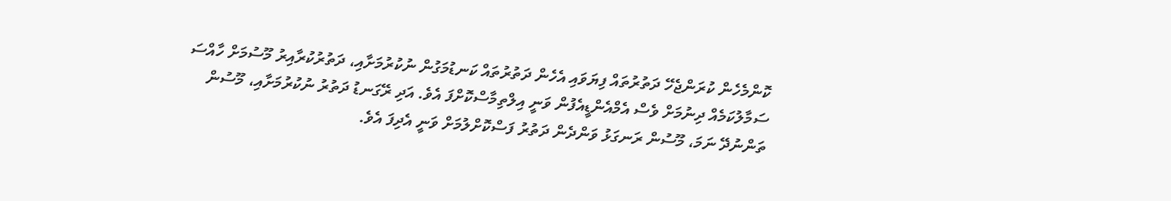ކޮންމެހެން ކުރަންޖެހޭ ދަތުރުތައް ފިޔަވައި އެހެން ދަތުރުތައް ކަނޑުމަގުން ނުކުރުމަށާއި، ދަތުރުކުރާއިރު މޫސުމަށް ހާއްސަ ސަމާލުކަމެއް ދިނުމަށް ވެސް އެމްއެންޑީއެފުން ވަނީ އިލްތިމާސްކޮށްފަ އެވެ. އަދި ރޭގަނޑު ދަތުރު ނުކުރުމަށާއި، މޫސުން ތަންނުދޭ ނަމަ، މޫސުން ރަނގަޅު ވަންދެން ދަތުރު ފަސްކޮށްލުމަށް ވަނީ އެދިފަ އެވެ.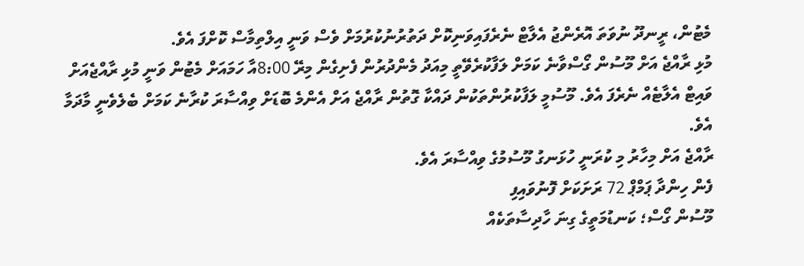މެޓުން، ރީނދޫ ނުވަތަ އޮރެންޖު އެލާޓް ނެރެފައިވަނިކޮށް ދަތުރުނުކުރުމަށް ވެސް ވަނީ އިލްތިމާސް ކޮށްފަ އެވެ.
މުޅި ރާއްޖެ އަށް މޫސުން ގޯސްވާނެ ކަމަށް ލަފާކުރެވޭތީ މިއަދު މެންދުރުން ފެށިގެން މިރޭ 8:00އާ ހަމައަށް މެޓުން ވަނީ މުޅި ރާއްޖެއަށް ވައިޓް އެލާޓެއް ނެރެފަ އެވެ. މޫސުމީ ލަފާކުރުންތަކުން ދައްކާ ގޮތުން ރާއްޖެ އަށް އެންމެ ބޮޑަށް ވިއްސާރަ ކުރާނެ ކަމަށް ބެލެވެނީ މާދަމާ އެވެ.
ރާއްޖެ އަށް މިހާރު މި ކުރަނީ ހުޅަނގު މޫސުމުގެ ވިއްސާރަ އެވެ.
ފެން ހިންދާ ޕަމްޕް 72 ރަށަކަށް ފޮނުވައިފި
މޫސުން ގޯސް؛ ކަނޑުމަތީގެ ގިނަ ހާދިސާތަކެއް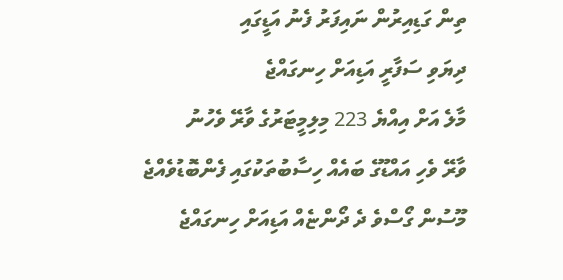ތިން ގަޑިއިރުން ނައިފަރު ފެނު އަޑީގައި
ދިޔަވި ސަފާރީ އަޑިއަށް ހިނގައްޖެ
މާލެ އަށް އިއްޔެ 223 މިލިމީޓަރުގެ ވާރޭ ވެހުނު
ވާރޭ ވެހި އައްޑޫގެ ބައެއް ހިސާބުތަކުގައި ފެންބޮޑުވެއްޖެ
މޫސުން ގޯސްވެ ދެ ދޯންޏެއް އަޑިއަށް ހިނގައްޖެ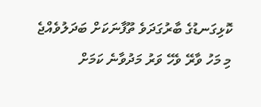ކޮޅިގަނޑުގެ ބާރުގަދަވެ ތޫފާނަކަށް ބަދަލުވެއްޖެ
މި މަހު ވާރޭ ވެހޭ ވަރު މަދުވާނެ ކަމަށް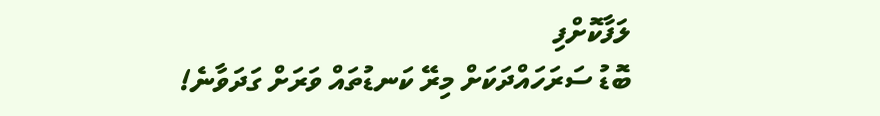ލަފާކޮށްފި
ބޮޑު ސަރަހައްދަކަށް މިރޭ ކަނޑުތައް ވަރަށް ގަދަވާނެ!